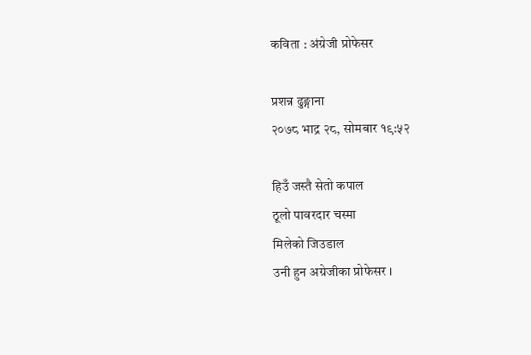कविता : अंग्रेजी प्रोफेसर

प्रशन्न ढुङ्गाना
२०७८ भाद्र २८, सोमबार १९:५२

हिउँ जस्तै सेतो कपाल
ठूलो पावरदार चस्मा
मिलेको जिउडाल
उनी हुन अग्रेजीका प्रोफेसर ।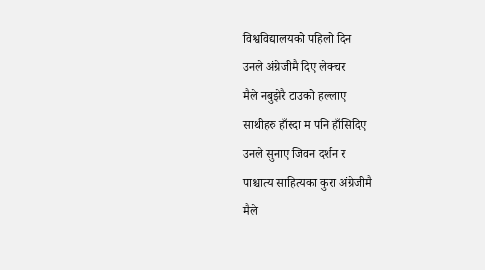विश्वविद्यालयको पहिलो दिन
उनले अंग्रेजीमै दिए लेक्चर
मैले नबुझेरै टाउको हल्लाए
साथीहरु हाँस्दा म पनि हाँसिदिए
उनले सुनाए जिवन दर्शन र
पाश्चात्य साहित्यका कुरा अंग्रेजीमै
मैले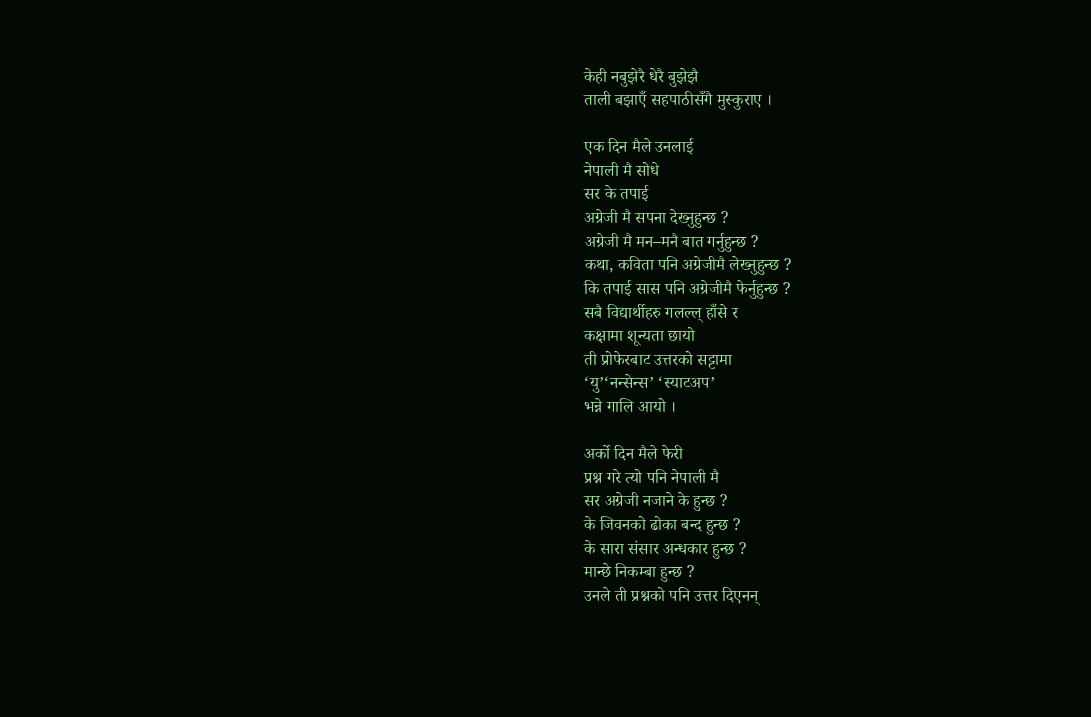केही नबुझेरै धेरै बुझेझै
ताली बझाएँ सहपाठीसँगै मुस्कुराए ।

एक दिन मैले उनलाई
नेपाली मै सोधे
सर के तपाई
अग्रेजी मै सपना देख्नुहुन्छ ?
अग्रेजी मै मन–मनै बात गर्नुहुन्छ ?
कथा, कविता पनि अग्रेजीमै लेख्नुहुन्छ ?
कि तपाई सास पनि अग्रेजीमै फेर्नुहुन्छ ?
सबै विद्यार्थीहरु गलल्ल् हाँसे र
कक्षामा शून्यता छायो
ती प्रोफेरबाट उत्तरको सट्टामा
‘यु’‘नन्सेन्स’ ‘स्याटअप’
भन्ने गालि आयो ।

अर्को दिन मैले फेरी
प्रश्न गरे त्यो पनि नेपाली मै
सर अग्रेजी नजाने के हुन्छ ?
के जिवनको ढोका बन्द हुन्छ ?
के सारा संसार अन्धकार हुन्छ ?
मान्छे निकम्बा हुन्छ ?
उनले ती प्रश्नको पनि उत्तर दिएनन्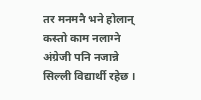तर मनमनै भने होलान्
कस्तो काम नलाग्ने
अंग्रेजी पनि नजान्ने
सिल्ली विद्यार्थी रहेछ ।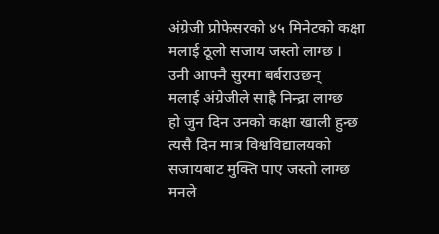अंग्रेजी प्रोफेसरको ४५ मिनेटको कक्षा
मलाई ठूलो सजाय जस्तो लाग्छ ।
उनी आफ्नै सुरमा बर्बराउछन्
मलाई अंग्रेजीले साह्रै निन्द्रा लाग्छ
हो जुन दिन उनको कक्षा खाली हुन्छ
त्यसै दिन मात्र विश्वविद्यालयको सजायबाट मुक्ति पाए जस्तो लाग्छ
मनले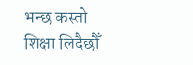भन्छ कस्तो शिक्षा लिदैछौँ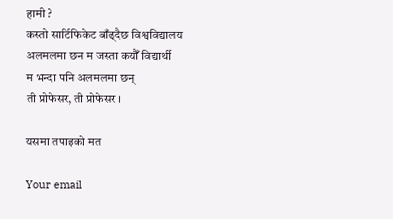हामी ?
कस्तो सार्टिफिकेट बाँढ्दैछ विश्वविद्यालय
अलमलमा छन म जस्ता कयौँ विद्यार्थी
म भन्दा पनि अलमलमा छन्
ती प्रोफेसर, ती प्रोफेसर ।

यसमा तपाइको मत

Your email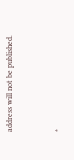address will not be published.


*